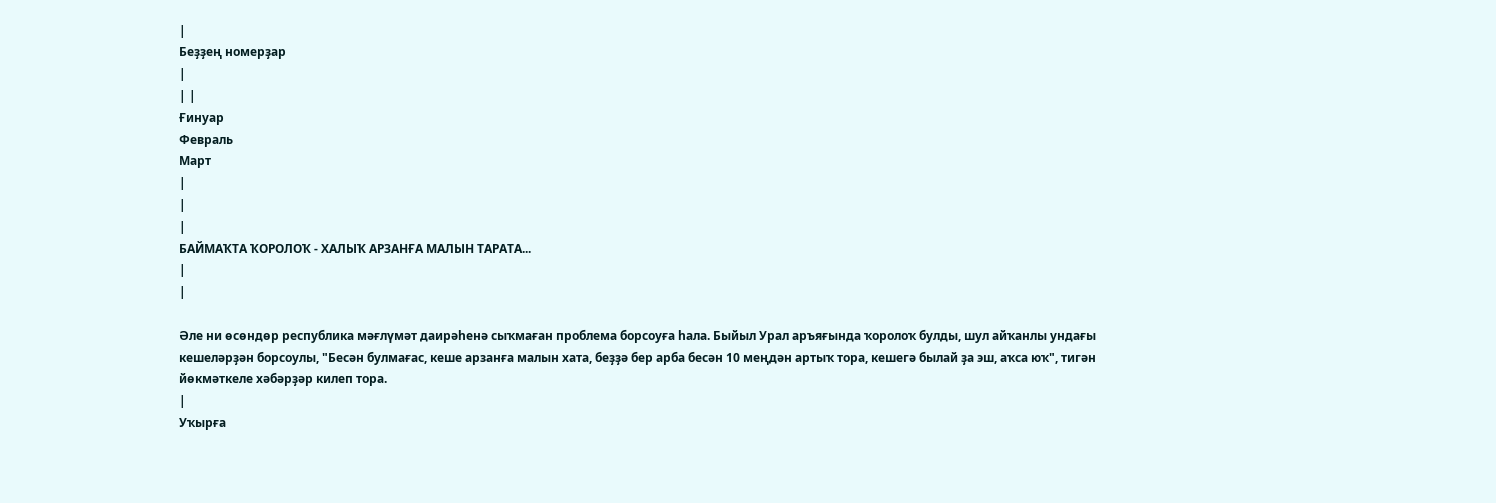|
Беҙҙең номерҙар
|
| |
Ғинуар
Февраль
Март
|
|
|
БАЙМАҠТА ҠОРОЛОҠ - ХАЛЫҠ АРЗАНҒА МАЛЫН ТАРАТА...
|
|

Әле ни өсөндөр республика мәғлүмәт даирәһенә сыҡмаған проблема борсоуға һала. Быйыл Урал аръяғында ҡоролоҡ булды, шул айҡанлы ундағы кешеләрҙән борсоулы, "Бесән булмағас, кеше арзанға малын хата, беҙҙә бер арба бесән 10 меңдән артыҡ тора, кешегә былай ҙа эш, аҡса юҡ", тигән йөкмәткеле хәбәрҙәр килеп тора.
|
Уҡырға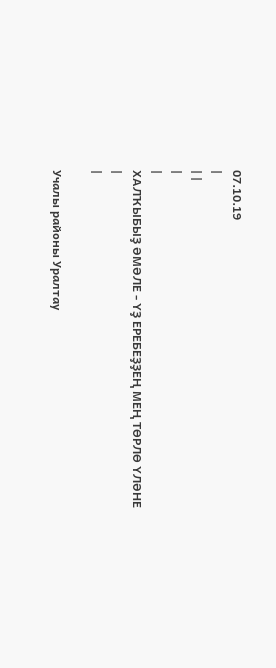07.10.19
|
| |
|
|
ХАЛҠЫБЫҘ ӘМӘЛЕ - ҮҘ ЕРЕБЕҘҘЕҢ МЕҢ ТӨРЛӨ ҮЛӘНЕ
|
|

Учалы районы Уралтау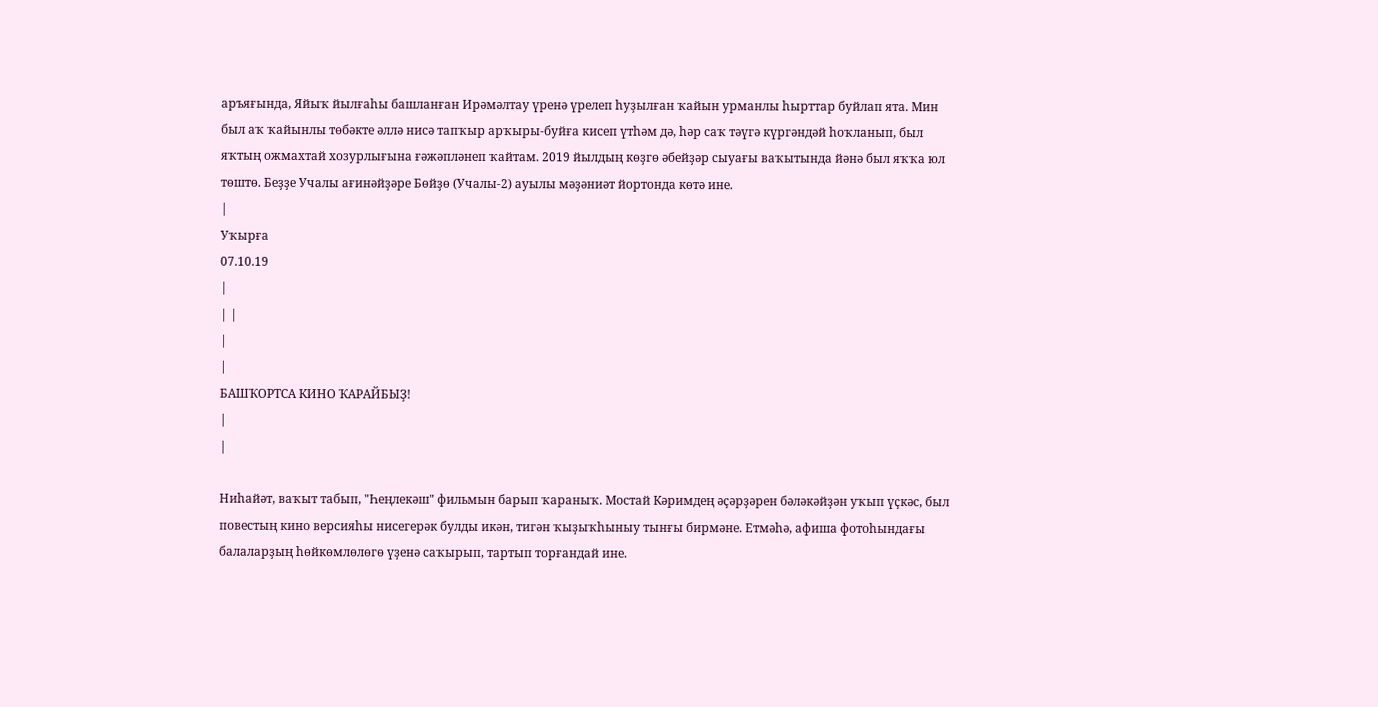аръяғында, Яйыҡ йылғаһы башланған Ирәмәлтау үренә үрелеп һуҙылған ҡайын урманлы һырттар буйлап ята. Мин был аҡ ҡайынлы төбәкте әллә нисә тапҡыр арҡыры-буйға кисеп үтһәм дә, һәр саҡ тәүгә күргәндәй һоҡланып, был яҡтың ожмахтай хозурлығына ғәжәпләнеп ҡайтам. 2019 йылдың көҙгө әбейҙәр сыуағы ваҡытында йәнә был яҡҡа юл төштө. Беҙҙе Учалы ағинәйҙәре Бөйҙө (Учалы-2) ауылы мәҙәниәт йортонда көтә ине.
|
Уҡырға
07.10.19
|
| |
|
|
БАШҠОРТСА КИНО ҠАРАЙБЫҘ!
|
|

Ниһайәт, ваҡыт табып, "Һеңлекәш" фильмын барып ҡараныҡ. Мостай Кәримдең әҫәрҙәрен бәләкәйҙән уҡып үҫкәс, был повестың кино версияһы нисегерәк булды икән, тигән ҡыҙыҡһыныу тынғы бирмәне. Етмәһә, афиша фотоһындағы балаларҙың һөйкөмлөлөгө үҙенә саҡырып, тартып торғандай ине.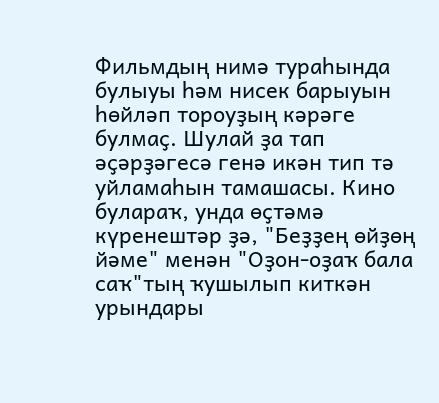Фильмдың нимә тураһында булыуы һәм нисек барыуын һөйләп тороуҙың кәрәге булмаҫ. Шулай ҙа тап әҫәрҙәгесә генә икән тип тә уйламаһын тамашасы. Кино булараҡ, унда өҫтәмә күренештәр ҙә, "Беҙҙең өйҙөң йәме" менән "Оҙон-оҙаҡ бала саҡ"тың ҡушылып киткән урындары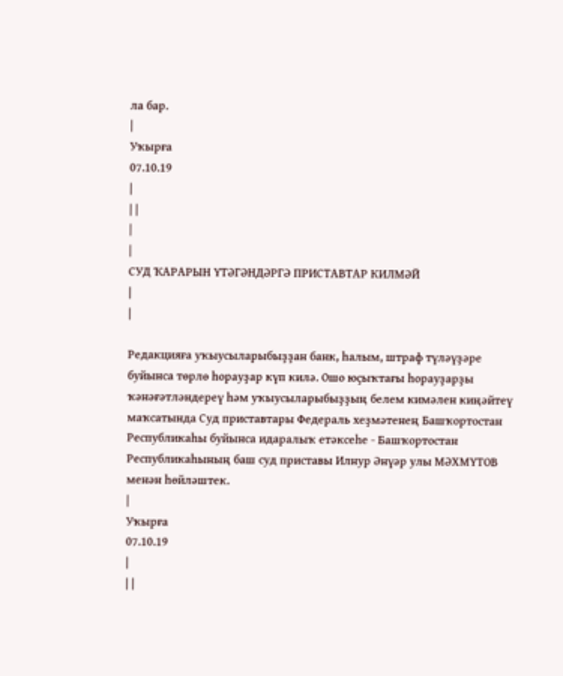ла бар.
|
Уҡырға
07.10.19
|
| |
|
|
СУД ҠАРАРЫН ҮТӘГӘНДӘРГӘ ПРИСТАВТАР КИЛМӘЙ
|
|

Редакцияға уҡыусыларыбыҙҙан банк, һалым, штраф түләүҙәре буйынса төрлө һорауҙар күп килә. Ошо юҫыҡтағы һорауҙарҙы ҡәнәғәтләндереү һәм уҡыусыларыбыҙҙың белем кимәлен киңәйтеү маҡсатында Cуд приставтары Федераль хеҙмәтенең Башҡортостан Республикаһы буйынса идаралыҡ етәксеһе - Башҡортостан Республикаһының баш суд приставы Илнур Әнүәр улы МӘХМҮТОВ менән һөйләштек.
|
Уҡырға
07.10.19
|
| |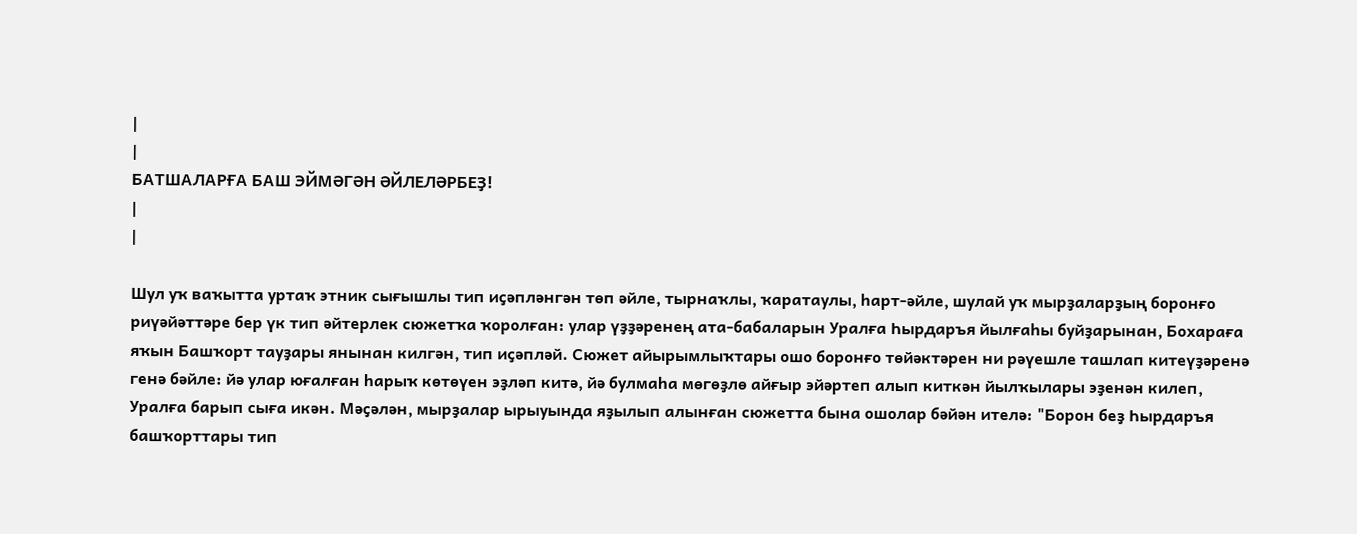|
|
БАТШАЛАРҒА БАШ ЭЙМӘГӘН ӘЙЛЕЛӘРБЕҘ!
|
|

Шул уҡ ваҡытта уртаҡ этник сығышлы тип иҫәпләнгән төп әйле, тырнаҡлы, ҡаратаулы, һарт-әйле, шулай уҡ мырҙаларҙың боронғо риүәйәттәре бер үк тип әйтерлек сюжетҡа ҡоролған: улар үҙҙәренең ата-бабаларын Уралға Һырдаръя йылғаһы буйҙарынан, Бохараға яҡын Башҡорт тауҙары янынан килгән, тип иҫәпләй. Сюжет айырымлыҡтары ошо боронғо төйәктәрен ни рәүешле ташлап китеүҙәренә генә бәйле: йә улар юғалған һарыҡ көтөүен эҙләп китә, йә булмаһа мөгөҙлө айғыр эйәртеп алып киткән йылҡылары эҙенән килеп, Уралға барып сыға икән. Мәҫәлән, мырҙалар ырыуында яҙылып алынған сюжетта бына ошолар бәйән ителә: "Борон беҙ Һырдаръя башҡорттары тип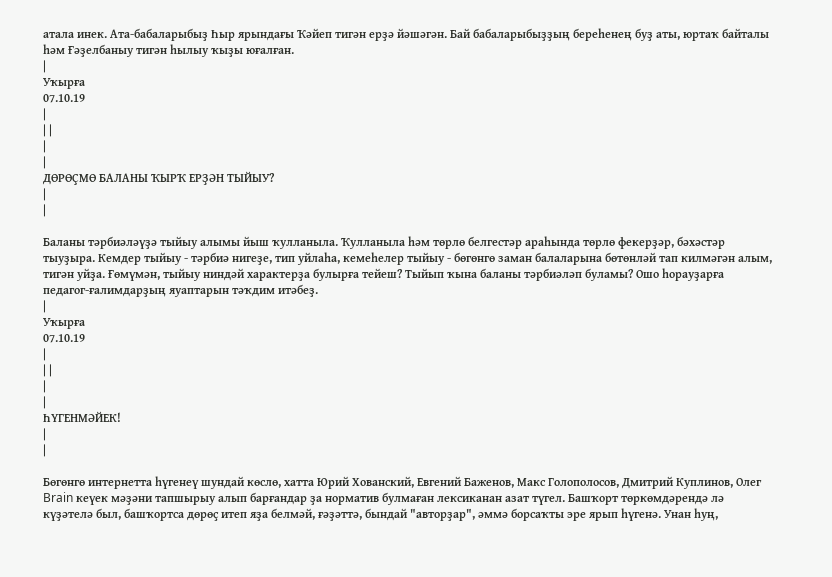атала инек. Ата-бабаларыбыҙ Һыр ярындағы Ҡәйеп тигән ерҙә йәшәгән. Бай бабаларыбыҙҙың береһенең буҙ аты, юртаҡ байталы һәм Ғәҙелбаныу тигән һылыу ҡыҙы юғалған.
|
Уҡырға
07.10.19
|
| |
|
|
ДӨРӨҪМӨ БАЛАНЫ ҠЫРҠ ЕРҘӘН ТЫЙЫУ?
|
|

Баланы тәрбиәләүҙә тыйыу алымы йыш ҡулланыла. Ҡулланыла һәм төрлө белгестәр араһында төрлө фекерҙәр, бәхәстәр тыуҙыра. Кемдер тыйыу - тәрбиә нигеҙе, тип уйлаһа, кемеһелер тыйыу - бөгөнгө заман балаларына бөтөнләй тап килмәгән алым, тигән уйҙа. Ғөмүмән, тыйыу ниндәй характерҙа булырға тейеш? Тыйып ҡына баланы тәрбиәләп буламы? Ошо һорауҙарға педагог-ғалимдарҙың яуаптарын тәҡдим итәбеҙ.
|
Уҡырға
07.10.19
|
| |
|
|
ҺҮГЕНМӘЙЕК!
|
|

Бөгөнгө интернетта һүгенеү шундай көслө, хатта Юрий Хованский, Евгений Баженов, Макс Голополосов, Дмитрий Куплинов, Олег Brain кеүек мәҙәни тапшырыу алып барғандар ҙа норматив булмаған лексиканан азат түгел. Башҡорт төркөмдәрендә лә күҙәтелә был, башҡортса дөрөҫ итеп яҙа белмәй, ғәҙәттә, бындай "авторҙар", әммә борсаҡты эре ярып һүгенә. Унан һуң,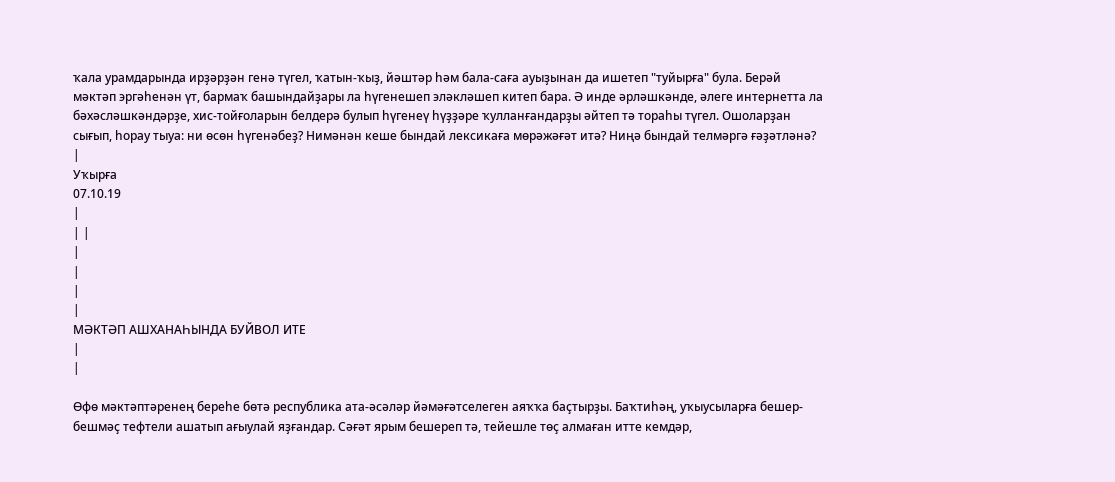ҡала урамдарында ирҙәрҙән генә түгел, ҡатын-ҡыҙ, йәштәр һәм бала-саға ауыҙынан да ишетеп "туйырға" була. Берәй мәктәп эргәһенән үт, бармаҡ башындайҙары ла һүгенешеп эләкләшеп китеп бара. Ә инде әрләшкәнде, әлеге интернетта ла бәхәсләшкәндәрҙе, хис-тойғоларын белдерә булып һүгенеү һүҙҙәре ҡулланғандарҙы әйтеп тә тораһы түгел. Ошоларҙан сығып, һорау тыуа: ни өсөн һүгенәбеҙ? Нимәнән кеше бындай лексикаға мөрәжәғәт итә? Ниңә бындай телмәргә ғәҙәтләнә?
|
Уҡырға
07.10.19
|
| |
|
|
|
|
МӘКТӘП АШХАНАҺЫНДА БУЙВОЛ ИТЕ
|
|

Өфө мәктәптәренең береһе бөтә республика ата-әсәләр йәмәғәтселеген аяҡҡа баҫтырҙы. Баҡтиһәң, уҡыусыларға бешер-бешмәҫ тефтели ашатып ағыулай яҙғандар. Сәғәт ярым бешереп тә, тейешле төҫ алмаған итте кемдәр,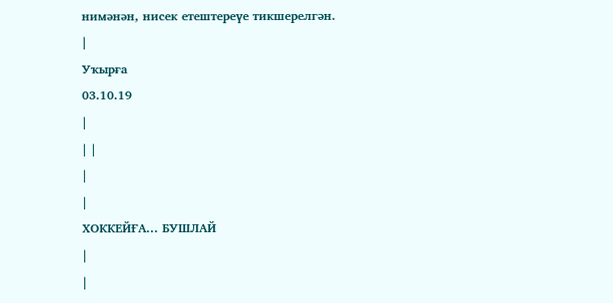нимәнән, нисек етештереүе тикшерелгән.
|
Уҡырға
03.10.19
|
| |
|
|
ХОККЕЙҒА... БУШЛАЙ
|
|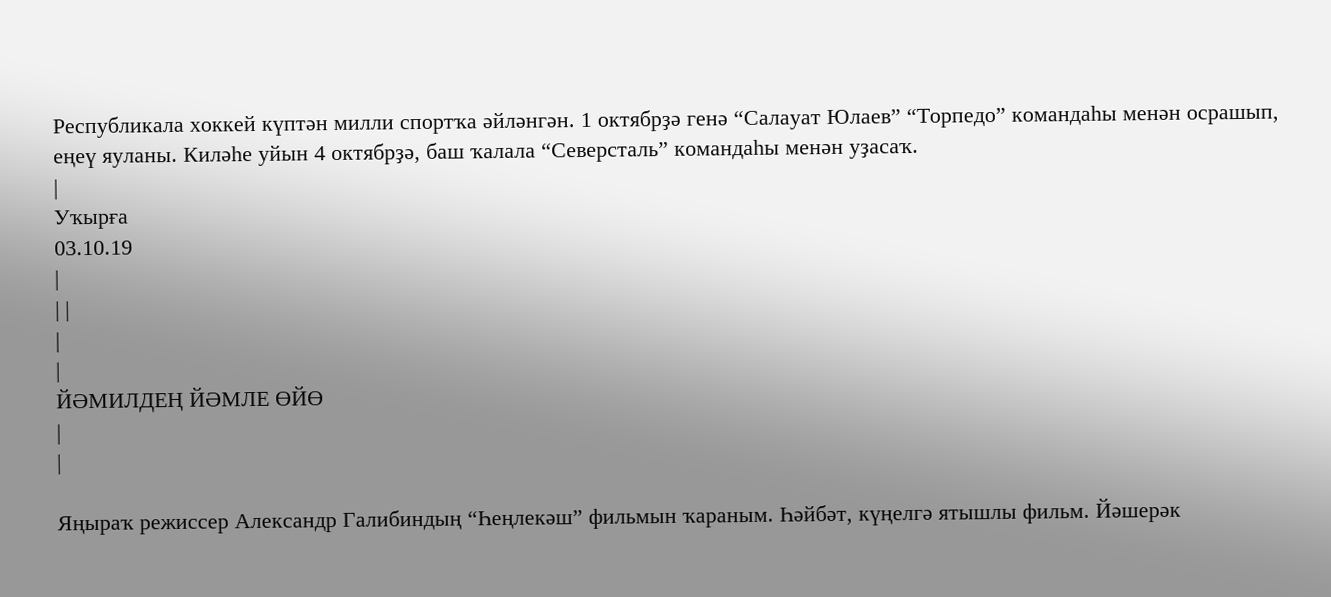Республикала хоккей күптән милли спортҡа әйләнгән. 1 октябрҙә генә “Салауат Юлаев” “Торпедо” командаһы менән осрашып, еңеү яуланы. Киләһе уйын 4 октябрҙә, баш ҡалала “Северсталь” командаһы менән уҙасаҡ.
|
Уҡырға
03.10.19
|
| |
|
|
ЙӘМИЛДЕҢ ЙӘМЛЕ ӨЙӨ
|
|

Яңыраҡ режиссер Александр Галибиндың “Һеңлекәш” фильмын ҡараным. Һәйбәт, күңелгә ятышлы фильм. Йәшерәк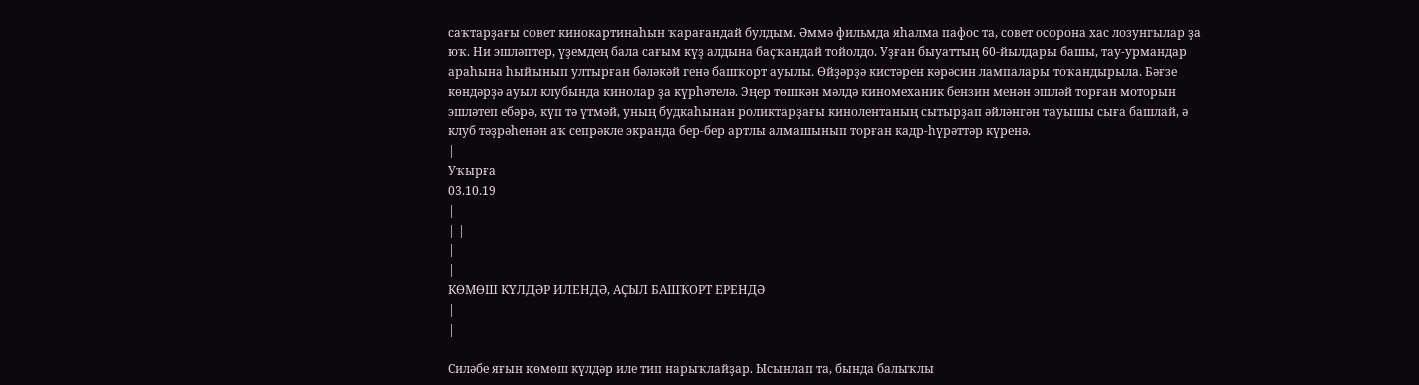саҡтарҙағы совет кинокартинаһын ҡарағандай булдым. Әммә фильмда яһалма пафос та, совет осорона хас лозунгылар ҙа юҡ. Ни эшләптер, үҙемдең бала сағым күҙ алдына баҫҡандай тойолдо. Уҙған быуаттың 60-йылдары башы, тау-урмандар араһына һыйынып ултырған бәләкәй генә башҡорт ауылы. Өйҙәрҙә кистәрен кәрәсин лампалары тоҡандырыла. Бәғзе көндәрҙә ауыл клубында кинолар ҙа күрһәтелә. Эңер төшкән мәлдә киномеханик бензин менән эшләй торған моторын эшләтеп ебәрә, күп тә үтмәй, уның будкаһынан роликтарҙағы кинолентаның сытырҙап әйләнгән тауышы сыға башлай, ә клуб тәҙрәһенән аҡ сепрәкле экранда бер-бер артлы алмашынып торған кадр-һүрәттәр күренә.
|
Уҡырға
03.10.19
|
| |
|
|
КӨМӨШ КҮЛДӘР ИЛЕНДӘ, АҪЫЛ БАШҠОРТ ЕРЕНДӘ
|
|

Силәбе яғын көмөш күлдәр иле тип нарыҡлайҙар. Ысынлап та, бында балыҡлы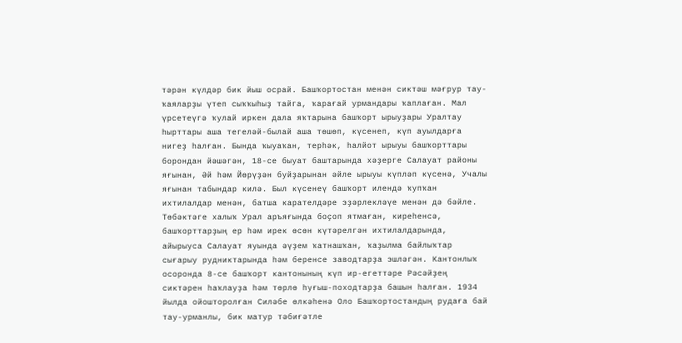тәрән күлдәр бик йыш осрай. Башҡортостан менән сиктәш мәғрур тау-ҡаяларҙы үтеп сыҡҡыһыҙ тайга, ҡарағай урмандары ҡаплаған. Мал үрсетеүгә ҡулай иркен дала яҡтарына башҡорт ырыуҙары Уралтау һырттары аша тегеләй-былай аша төшөп, күсенеп, күп ауылдарға нигеҙ һалған. Бында ҡыуаҡан, терһәк, һалйот ырыуы башҡорттары борондан йәшәгән, 18-се быуат баштарында хәҙерге Салауат районы яғынан, Әй һәм Йөрүҙән буйҙарынан әйле ырыуы күпләп күсенә, Учалы яғынан табындар килә. Был күсенеү башҡорт илендә ҡупҡан ихтилалдар менән, батша карателдәре эҙәрлекләүе менән дә бәйле. Төбәктәге халыҡ Урал аръяғында боҫоп ятмаған, киреһенсә, башҡорттарҙың ер һәм ирек өсөн күтәрелгән ихтилалдарында, айырыуса Салауат яуында әүҙем ҡатнашҡан, ҡаҙылма байлыҡтар сығарыу рудниктарында һәм беренсе заводтарҙа эшләгән. Кантонлыҡ осоронда 8-се башҡорт кантонының күп ир-егеттәре Рәсәйҙең сиктәрен һаҡлауҙа һәм төрлө һуғыш-походтарҙа башын һалған. 1934 йылда ойошторолған Силәбе өлкәһенә Оло Башҡортостандың рудаға бай тау-урманлы, бик матур тәбиғәтле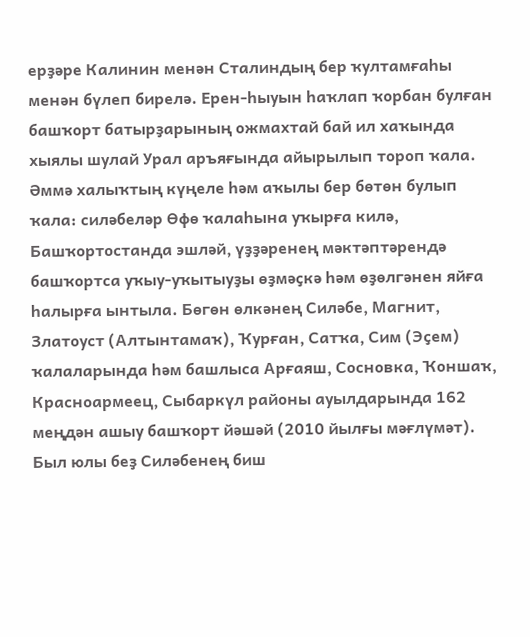ерҙәре Калинин менән Сталиндың бер ҡултамғаһы менән бүлеп бирелә. Ерен-һыуын һаҡлап ҡорбан булған башҡорт батырҙарының ожмахтай бай ил хаҡында хыялы шулай Урал аръяғында айырылып тороп ҡала. Әммә халыҡтың күңеле һәм аҡылы бер бөтөн булып ҡала: силәбеләр Өфө ҡалаһына уҡырға килә, Башҡортостанда эшләй, үҙҙәренең мәктәптәрендә башҡортса уҡыу-уҡытыуҙы өҙмәҫкә һәм өҙөлгәнен яйға һалырға ынтыла. Бөгөн өлкәнең Силәбе, Магнит, Златоуст (Алтынтамаҡ), Ҡурған, Сатҡа, Сим (Эҫем) ҡалаларында һәм башлыса Арғаяш, Сосновка, Ҡоншаҡ, Красноармеец, Сыбаркүл районы ауылдарында 162 меңдән ашыу башҡорт йәшәй (2010 йылғы мәғлүмәт). Был юлы беҙ Силәбенең биш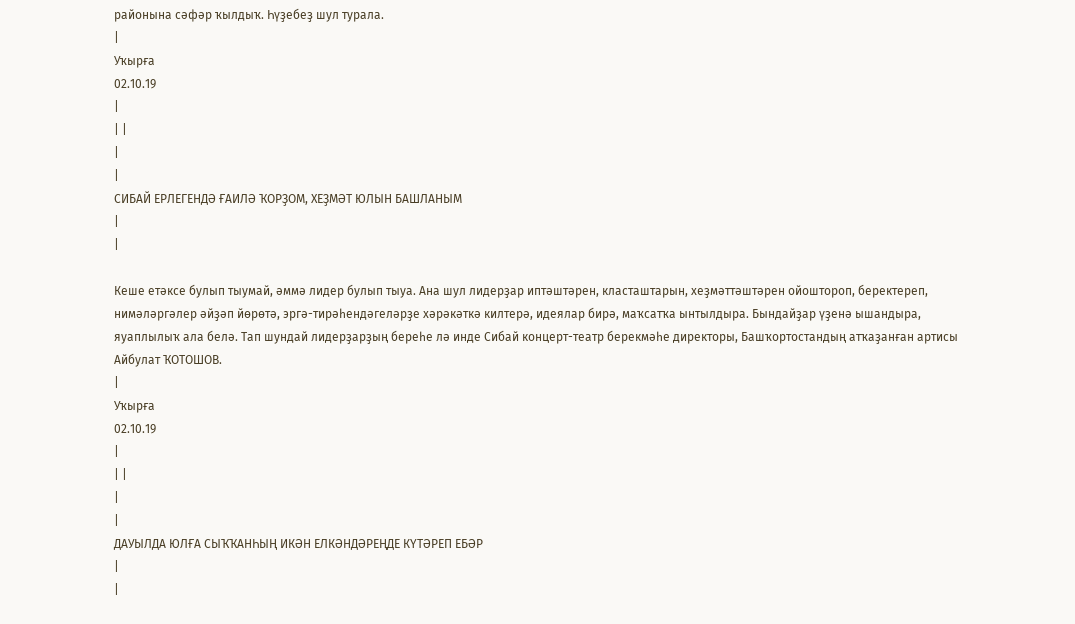районына сәфәр ҡылдыҡ. Һүҙебеҙ шул турала.
|
Уҡырға
02.10.19
|
| |
|
|
СИБАЙ ЕРЛЕГЕНДӘ ҒАИЛӘ ҠОРҘОМ, ХЕҘМӘТ ЮЛЫН БАШЛАНЫМ
|
|

Кеше етәксе булып тыумай, әммә лидер булып тыуа. Ана шул лидерҙар иптәштәрен, класташтарын, хеҙмәттәштәрен ойоштороп, беректереп, нимәләргәлер әйҙәп йөрөтә, эргә-тирәһендәгеләрҙе хәрәкәткә килтерә, идеялар бирә, маҡсатҡа ынтылдыра. Бындайҙар үҙенә ышандыра, яуаплылыҡ ала белә. Тап шундай лидерҙарҙың береһе лә инде Сибай концерт-театр берекмәһе директоры, Башҡортостандың атҡаҙанған артисы Айбулат ҠОТОШОВ.
|
Уҡырға
02.10.19
|
| |
|
|
ДАУЫЛДА ЮЛҒА СЫҠҠАНҺЫҢ ИКӘН ЕЛКӘНДӘРЕҢДЕ КҮТӘРЕП ЕБӘР
|
|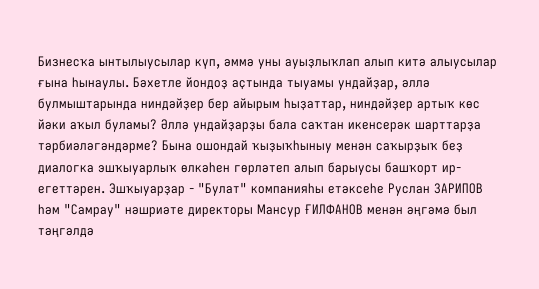Бизнесҡа ынтылыусылар күп, әммә уны ауыҙлыҡлап алып китә алыусылар ғына һынаулы. Бәхетле йондоҙ аҫтында тыуамы ундайҙар, әллә булмыштарында ниндәйҙер бер айырым һыҙаттар, ниндәйҙер артыҡ көс йәки аҡыл буламы? Әллә ундайҙарҙы бала саҡтан икенсерәк шарттарҙа тәрбиәләгәндәрме? Бына ошондай ҡыҙыҡһыныу менән саҡырҙыҡ беҙ диалогка эшҡыуарлыҡ өлкәһен гөрләтеп алып барыусы башҡорт ир-егеттәрен. Эшҡыуарҙар - "Булат" компанияһы етәксеһе Руслан ЗАРИПОВ һәм "Самрау" нәшриәте директоры Мансур ҒИЛФАНОВ менән әңгәмә был тәңгәлдә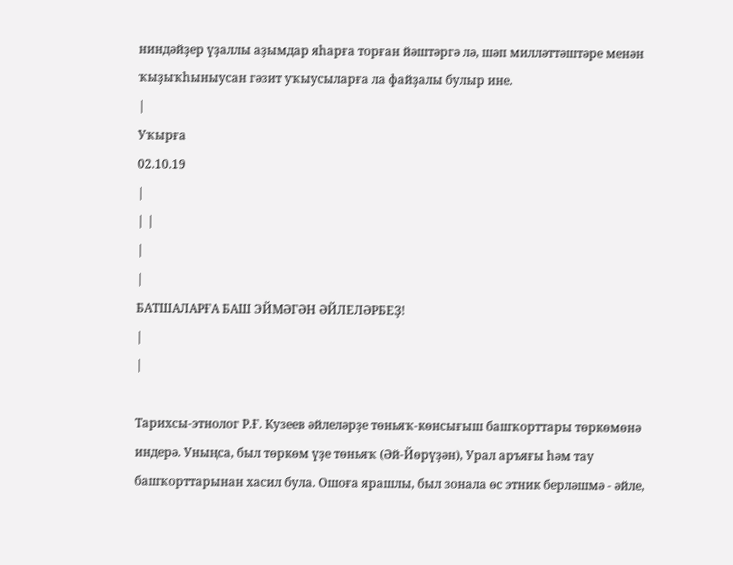ниндәйҙер үҙаллы аҙымдар яһарға торған йәштәргә лә, шәп милләттәштәре менән ҡыҙыҡһыныусан гәзит уҡыусыларға ла файҙалы булыр ине.
|
Уҡырға
02.10.19
|
| |
|
|
БАТШАЛАРҒА БАШ ЭЙМӘГӘН ӘЙЛЕЛӘРБЕҘ!
|
|

Тарихсы-этнолог Р.Ғ. Кузеев әйлеләрҙе төньяҡ-көнсығыш башҡорттары төркөмөнә индерә. Уныңса, был төркөм үҙе төньяҡ (Әй-Йөрүҙән), Урал аръяғы һәм тау башҡорттарынан хасил була. Ошоға ярашлы, был зонала өс этник берләшмә - әйле,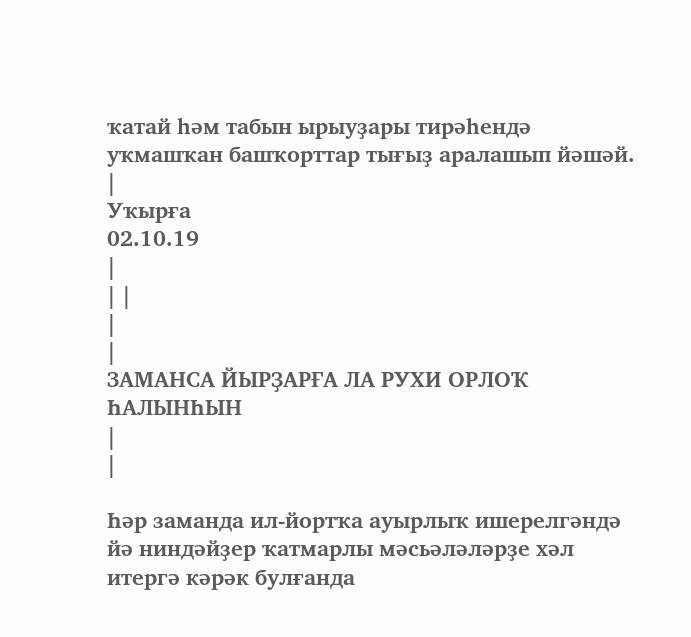ҡатай һәм табын ырыуҙары тирәһендә уҡмашҡан башҡорттар тығыҙ аралашып йәшәй.
|
Уҡырға
02.10.19
|
| |
|
|
ЗАМАНСА ЙЫРҘАРҒА ЛА РУХИ ОРЛОҠ ҺАЛЫНҺЫН
|
|

Һәр заманда ил-йортҡа ауырлыҡ ишерелгәндә йә ниндәйҙер ҡатмарлы мәсьәләләрҙе хәл итергә кәрәк булғанда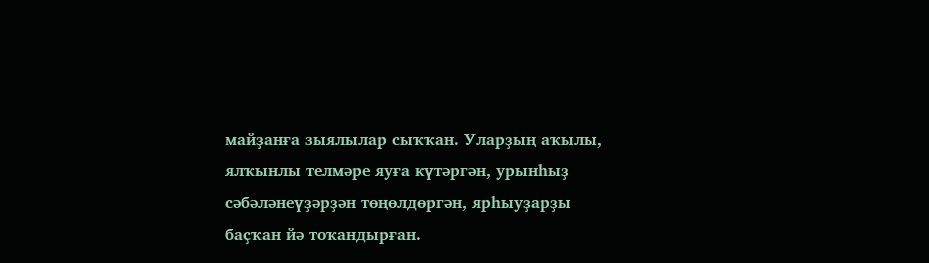майҙанға зыялылар сыҡҡан. Уларҙың аҡылы, ялҡынлы телмәре яуға күтәргән, урынһыҙ сәбәләнеүҙәрҙән төңөлдөргән, ярһыуҙарҙы баҫҡан йә тоҡандырған.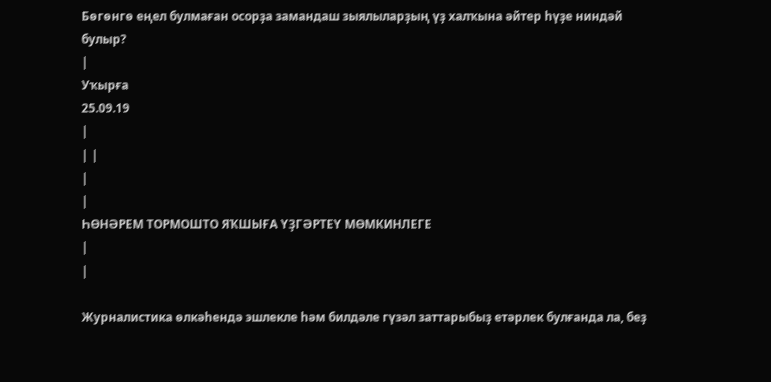Бөгөнгө еңел булмаған осорҙа замандаш зыялыларҙың үҙ халҡына әйтер һүҙе ниндәй булыр?
|
Уҡырға
25.09.19
|
| |
|
|
ҺӨНӘРЕМ ТОРМОШТО ЯҠШЫҒА ҮҘГӘРТЕҮ МӨМКИНЛЕГЕ
|
|

Журналистика өлкәһендә эшлекле һәм билдәле гүзәл заттарыбыҙ етәрлек булғанда ла, беҙ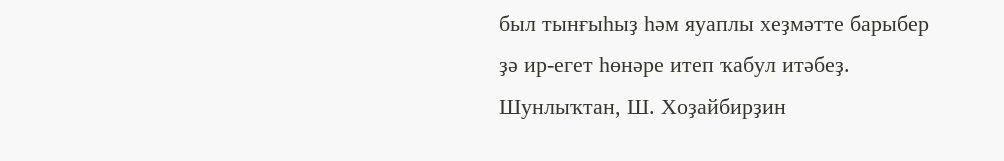был тынғыһыҙ һәм яуаплы хеҙмәтте барыбер ҙә ир-егет һөнәре итеп ҡабул итәбеҙ. Шунлыҡтан, Ш. Хоҙайбирҙин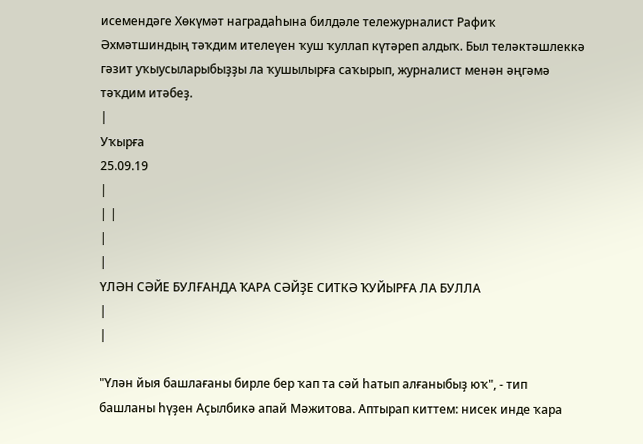исемендәге Хөкүмәт наградаһына билдәле тележурналист Рафиҡ Әхмәтшиндың тәҡдим ителеүен ҡуш ҡуллап күтәреп алдыҡ. Был теләктәшлеккә гәзит уҡыусыларыбыҙҙы ла ҡушылырға саҡырып, журналист менән әңгәмә тәҡдим итәбеҙ.
|
Уҡырға
25.09.19
|
| |
|
|
ҮЛӘН СӘЙЕ БУЛҒАНДА ҠАРА СӘЙҘЕ СИТКӘ ҠУЙЫРҒА ЛА БУЛЛА
|
|

"Үлән йыя башлағаны бирле бер ҡап та сәй һатып алғаныбыҙ юҡ", - тип башланы һүҙен Аҫылбикә апай Мәжитова. Аптырап киттем: нисек инде ҡара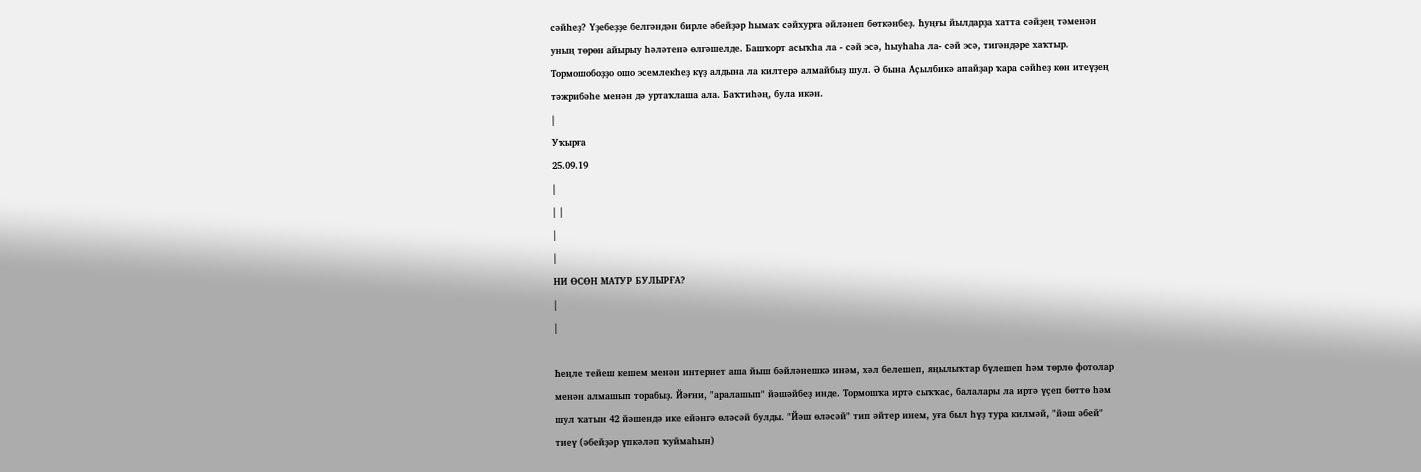сәйһеҙ? Үҙебеҙҙе белгәндән бирле әбейҙәр һымаҡ сәйхурға әйләнеп бөткәнбеҙ. Һуңғы йылдарҙа хатта сәйҙең тәменән уның төрөн айырыу һәләтенә өлгәшелде. Башҡорт асыҡһа ла - сәй эсә, һыуһаһа ла- сәй эсә, тигәндәре хаҡтыр. Тормошобоҙҙо ошо эсемлекһеҙ күҙ алдына ла килтерә алмайбыҙ шул. Ә бына Аҫылбикә апайҙар ҡара сәйһеҙ көн итеүҙең тәжрибәһе менән дә уртаҡлаша ала. Баҡтиһәң, була икән.
|
Уҡырға
25.09.19
|
| |
|
|
НИ ӨСӨН МАТУР БУЛЫРҒА?
|
|

Һеңле тейеш кешем менән интернет аша йыш бәйләнешкә инәм, хәл белешеп, яңылыҡтар бүлешеп һәм төрлө фотолар менән алмашып торабыҙ. Йәғни, "аралашып" йәшәйбеҙ инде. Тормошҡа иртә сыҡҡас, балалары ла иртә үҫеп бөттө һәм шул ҡатын 42 йәшендә ике ейәнгә өләсәй булды. "Йәш өләсәй" тип әйтер инем, уға был һүҙ тура килмәй, "йәш әбей" тиеү (әбейҙәр үпкәләп ҡуймаһын)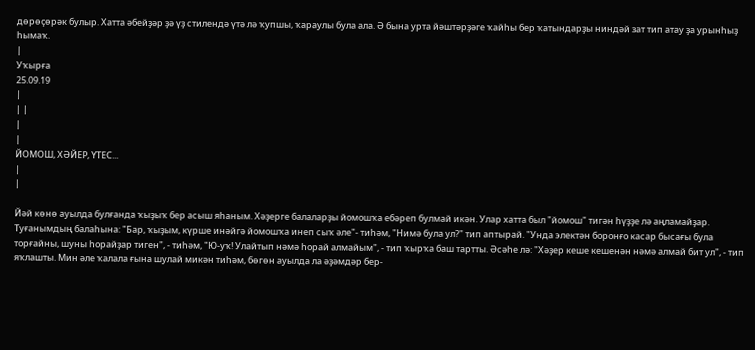дөрөҫөрәк булыр. Хатта әбейҙәр ҙә үҙ стилендә үтә лә ҡупшы, ҡараулы була ала. Ә бына урта йәштәрҙәге ҡайһы бер ҡатындарҙы ниндәй зат тип атау ҙа урынһыҙ һымаҡ.
|
Уҡырға
25.09.19
|
| |
|
|
ЙОМОШ, ХӘЙЕР, ҮТЕС...
|
|

Йәй көнө ауылда булғанда ҡыҙыҡ бер асыш яһаным. Хәҙерге балаларҙы йомошҡа ебәреп булмай икән. Улар хатта был "йомош" тигән һүҙҙе лә аңламайҙар. Туғанымдың балаһына: "Бар, ҡыҙым, күрше инәйгә йомошҡа инеп сыҡ әле"- тиһәм, "Нимә була ул?" тип аптырай. "Унда электән боронғо касар бысағы була торғайны, шуны һорайҙар тиген", - тиһәм, "Ю-уҡ! Улайтып нәмә һорай алмайым", - тип ҡырҡа баш тартты. Әсәһе лә: "Хәҙер кеше кешенән нәмә алмай бит ул", - тип яҡлашты. Мин әле ҡалала ғына шулай микән тиһәм, бөгөн ауылда ла әҙәмдәр бер-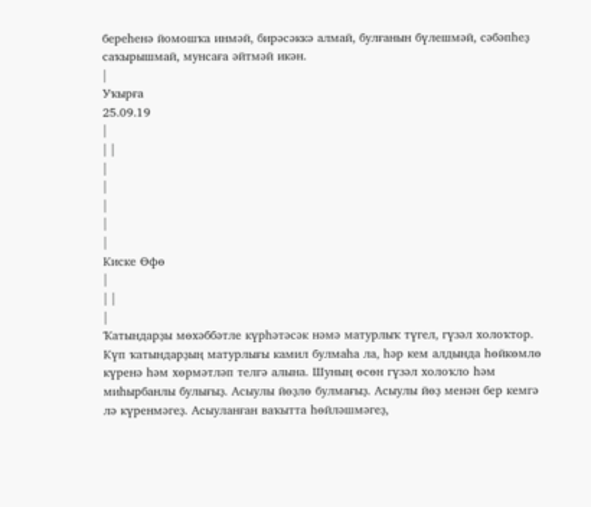береһенә йомошҡа инмәй, бирәсәккә алмай, булғанын бүлешмәй, сәбәпһеҙ саҡырышмай, мунсаға әйтмәй икән.
|
Уҡырға
25.09.19
|
| |
|
|
|
|
|
Киске Өфө
|
| |
|
Ҡатындарҙы мөхәббәтле күрһәтәсәк нәмә матурлыҡ түгел, гүзәл холоҡтор. Күп ҡатындарҙың матурлығы камил булмаһа ла, һәр кем алдында һөйкөмлө күренә һәм хөрмәтләп телгә алына. Шуның өсөн гүзәл холоҡло һәм миһырбанлы булығыҙ. Асыулы йөҙлө булмағыҙ. Асыулы йөҙ менән бер кемгә лә күренмәгеҙ. Асыуланған ваҡытта һөйләшмәгеҙ,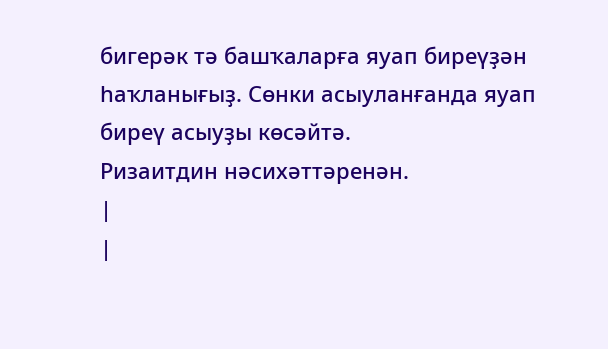бигерәк тә башҡаларға яуап биреүҙән һаҡланығыҙ. Сөнки асыуланғанда яуап биреү асыуҙы көсәйтә.
Ризаитдин нәсихәттәренән.
|
|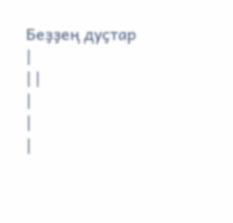Беҙҙең дуҫтар
|
| |
|
|
|